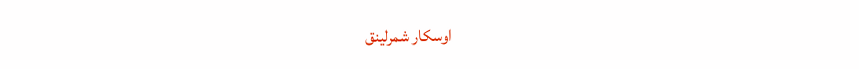اوسکار شمرلینق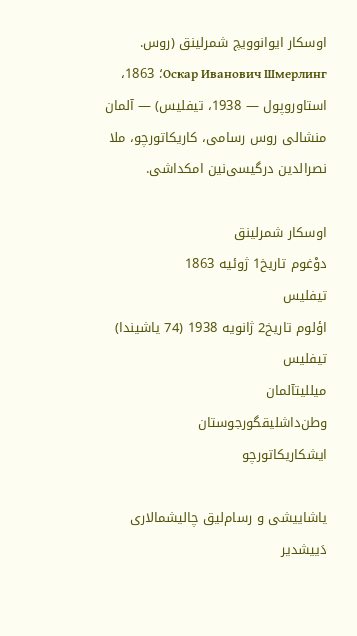اوسکار ایوانوویچ شمرلینق (روس. Оскар Иванович Шмерлинг؛ 1863، استاوروپول — 1938، تیفلیس) — آلمان منشالی روس رسامی، کاریکاتورچو، ملا نصرالدین درگیسی‌نین امکداشی.

اوسکار شمرلینق
دوْغوم تاریخ1 ژوئیه 1863
تیفلیس
اؤلوم تاریخ2 ژانویه 1938 (74 یاشیندا)
تیفلیس
میللیتآلمان
وطن‌داشلیقگورجوستان
ایشکاریکاتورچو

یاشاییشی و رسام‌لیق چالیشمالاری دَییشدیر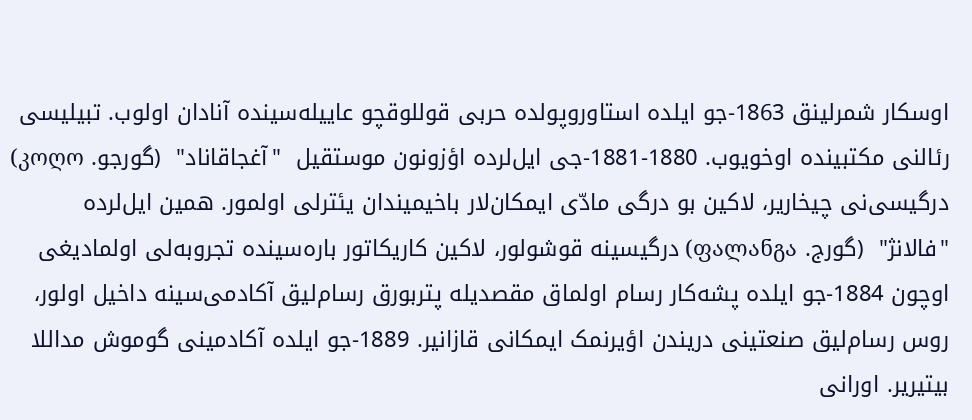اوسکار شمرلینق 1863-جو ایلده استاوروپولده حربی قوللوقچو عاییله‌سینده آنادان اولوب. تبیلیسی رئالنی مکتبینده اوخویوب. 1880-1881-جی ایل‌لرده اؤزونون موستقیل  "آغجاقاناد‌"  (گورجو. კოღო) درگیسی‌نی چیخاریر، لاکین بو درگی مادّی ایمکان‌لار باخیمیندان یئترلی اولمور. همین ایل‌لرده  "فالانژ‌"  (گورج. ფალანგა) درگیسینه قوشولور، لاکین کاریکاتور باره‌سینده تجروبه‌لی اولمادیغی اوچون 1884-جو ایلده پشه‌کار رسام اولماق مقصدیله پتربورق رسام‌لیق آکادمی‌سینه داخیل اولور، روس رسام‌لیق صنعتینی دریندن اؤیرنمک ایمکانی قازانیر. 1889-جو ایلده آکادمینی گوموش مداللا بیتیریر. اورانی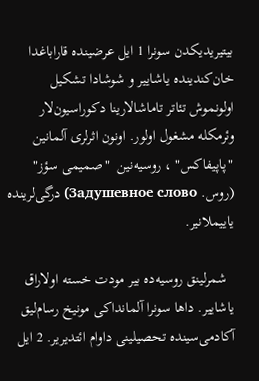بیتیریدیکدن سونرا 1 ایل عرضینده قاراباغدا خان‌کندینده یاشاییر و شوشادا تشکیل اولونموش تئاتر تاماشالارینا دکوراسیون‌لار وئرمکله مشغول اولور. اونون اثرلری آلمانین  "پاپیفاکس‌" ، روسیه‌نین  "صمیمی سؤز‌"  (روس. Задушевное слово) درگی‌لرینده یاییملانیر.

  شمرلینق روسیه‌ده بیر مودت خسته اولاراق یاشاییر. داها سونرا آلمانداکی مونیخ رسام‌لیق آکادمی‌سینده تحصیلینی داوام ائتدیریر. 2 ایل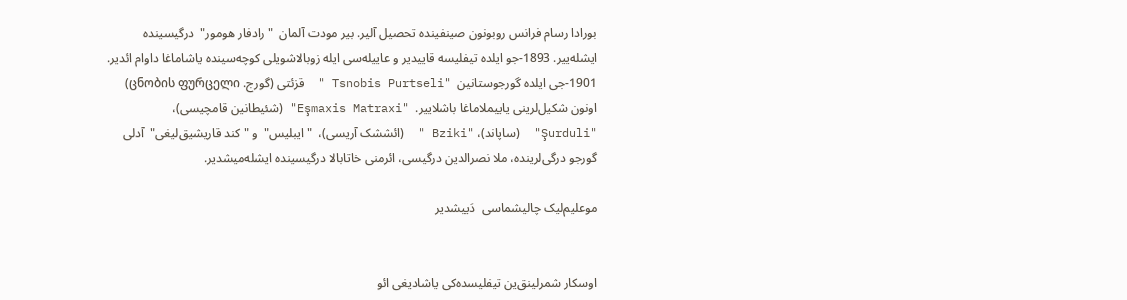بورادا رسام فرانس روبونون صینفینده تحصیل آلیر. بیر مودت آلمان  "رادفار هومور‌"  درگیسینده ایشله‌ییر. 1893-جو ایلده تیفلیسه قاییدیر و عاییله‌سی ایله زوبالاشویلی کوچه‌سینده یاشاماغا داوام ائدیر. 1901-جی ایلده گورجوستانین  "Tsnobis Purtseli "  قزئتی (گورج. ცნობის ფურცელი) اونون شکیل‌لرینی یاییملاماغا باشلاییر.  "Eşmaxis Matraxi" (شئیطانین قامچیسی)،  "Şurduli"  (ساپاند)، "Bziki "  (ائششک آریسی)،  "ایبلیس‌"  و "کند قاریشیق‌لیغی‌"  آدلی گورجو درگی‌لرینده، ملا نصرالدین درگیسی‌، ائرمنی خاتابالا درگیسینده ایشله‌میشدیر.

موعلیم‌لیک چالیشماسی  دَییشدیر


اوسکار شمرلینق‌ین تیفلیسده‌کی یاشادیغی ائو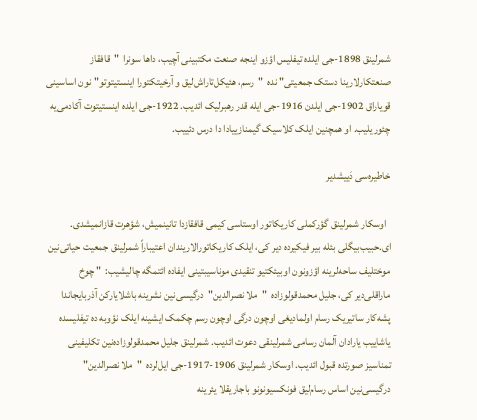شمرلینق 1898-جی ایلده تیفلیس اؤزو اینجه صنعت مکتبینی آچیب، داها سونرا  "قافقاز صنعتکارلارینا دستک جمعیتی‌" نده  "رسم، هئیکل‌تاراش‌لیق و آرخیتکتورا اینستیتوتو‌"نون اساسینی قویاراق 1902-جی ایلدن 1916-جی ایله قدر رهبرلیک ائدیب. 1922-جی ایلده اینستیتوت آکادمی‌یه چئوریلیب. او همچنین ایلک کلاسیک گیمنازییادا دا درس دئییب.

خاطیره‌سی دَییشدیر

  اوسکار شمرلینق گؤرکملی کاریکاتور اوستاسی کیمی قافقازدا تانینمیش، شؤهرت قازانمیشدی. ای.حبیب‌بیگلی بئله بیر فیکیرده دیر کی، ایلک کاریکاتورالاریندان اعتیباراً شمرلینق جمعیت حیاتی‌نین موختلیف ساحه‌لرینه اؤزونون اوبیئکتیو تنقیدی موناسیبتینی ایفاده ائتمگه چالیشیب:  " چوخ ماراقلی‌دیر کی، جلیل محمدقولوزاده  "ملا نصرالدین‌"  درگیسی‌نین نشرینه باشلایارکن آذربایجاندا پشه‌کار ساتیریک رسام اولمادیغی اوچون درگی اوچون رسم چکمک ایشینه ایلک نؤوبه ده تیفلیسده یاشاییب یارادان آلمان رسامی شمرلینقی دعوت ائدیب. شمرلینق جلیل محمدقولوزاده‌نین تکلیفینی تمناسیز صورتده قبول ائدیب. اوسکار شمرلینق 1906-1917-جی ایل‌لرده  "ملا نصرالدین‌"  درگیسی‌نین اساس رسام‌لیق فونکسیونونو باجاریقلا یئرینه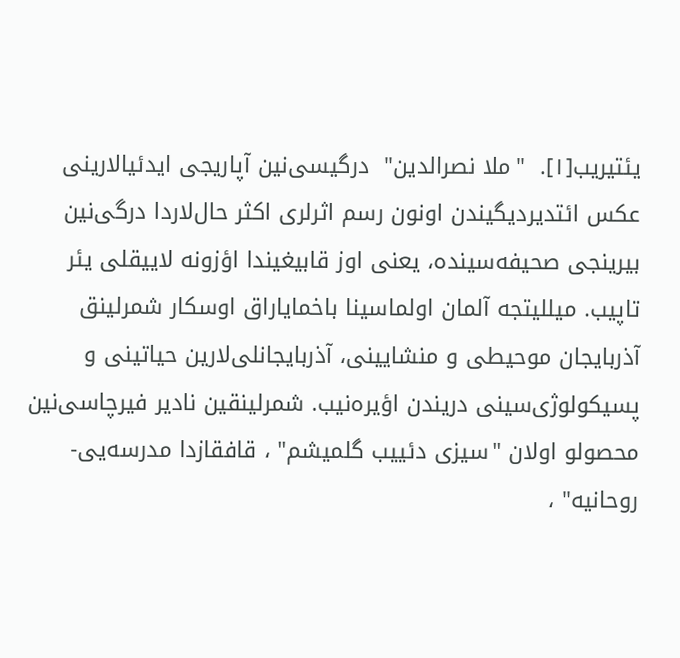یئتیریب[۱].  "ملا نصرالدین‌"  درگیسی‌نین آپاریجی ایدئیالارینی عکس ائتدیردیگیندن اونون رسم اثرلری اکثر حال‌لاردا درگی‌نین بیرینجی صحیفه‌سینده، یعنی اوز قابیغیندا اؤزونه لاییقلی یئر تاپیب. میللیتجه آلمان اولماسینا باخمایاراق اوسکار شمرلینق آذربایجان موحیطی و منشایینی، آذربایجانلی‌لارین حیاتینی و پسیکولوژی‌سینی دریندن اؤیره‌نیب. شمرلینقین نادیر فیرچاسی‌نین محصولو اولان "سیزی دئییب گلمیشم‌" ، قافقازدا مدرسه‌یی-روحانیه" ،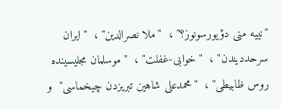"نییه منی دؤیورسونوز؟" ،  "ملا نصرالدین‌" ،  "ایران سرحددیندن‌" ،  "خوابی-غفلت‌" ،  "موسلمان مجلیسینده روس ظابیطی‌" ،  "محمدعلی شاهین تبریزدن چیخماسی‌"  و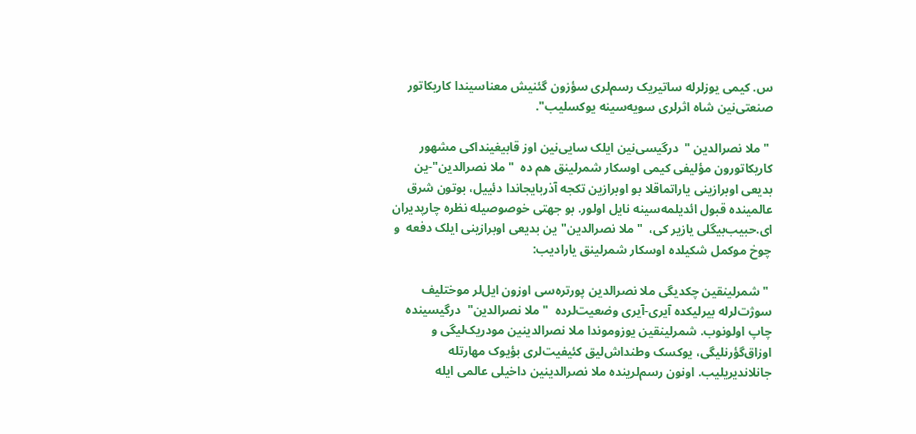س. کیمی یوزلرله ساتیریک رسم‌لری سؤزون گئنیش معناسیندا کاریکاتور صنعتی‌نین شاه اثرلری سویه‌سینه یوکسلیب‌".

 " ملا نصرالدین "  درگیسی‌نین ایلک سایی‌نین اوز قابیغینداکی مشهور کاریکاتورون مؤلیفی کیمی اوسکار شمرلینق هم ده  "ملا نصرالدین‌"-ین بدیعی اوبرازینی یاراتماقلا بو اوبرازین تکجه آذربایجاندا دئییل، بوتون شرق عالمینده قبول ائدیلمه‌سینه نایل اولور. بو جهتی خوصوصیله نظره چارپدیران ای.حبیب‌بیگلی یازیر کی،  "ملا نصرالدین‌"ین بدیعی اوبرازینی ایلک دفعه  و چوخ موکمل شکیلده اوسکار شمرلینق یارادیب:

 " شمرلینقین چکدیگی ملا نصرالدین پورتره‌سی اوزون ایل‌لر موختلیف سوژت‌لرله بیرلیکده آیری-آیری وضعیت‌لرده  "ملا نصرالدین‌"  درگیسینده چاپ اولونوب. شمرلینقین یوزوموندا ملا نصرالدینین مودریک‌لیگی و اوزاق‌گؤرنلیگی، یوکسک وطنداش‌لیق کئیفیت‌لری بؤیوک مهارتله جانلاندیریلیب. اونون رسم‌لرینده ملا نصرالدینین داخیلی عالمی ایله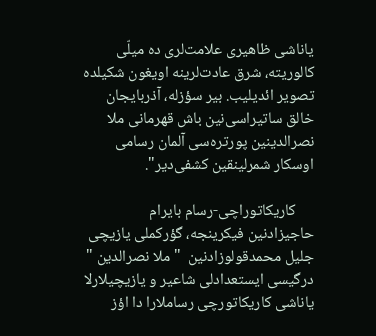یاناشی ظاهیری علامت‌لری ده میلّی کالوریته، شرق عادت‌لرینه اویغون شکیلده تصویر ائدیلیب. بیر سؤزله، آذربایجان خالق ساتیراسی‌نین باش قهرمانی ملا نصرالدینین پورتره‌سی آلمان رسامی اوسکار شمرلینقین کشفی‌دیر‌".

     کاریکاتوراچی-رسام بایرام حاجیزادنین فیکرینجه، گؤرکملی یازیچی جلیل محمدقولوزادنین  " ملا نصرالدین "  درگیسی‌ ایستعدادلی شاعیر و یازیچیلارلا یاناشی کاریکاتورچی رساملارا دا اؤز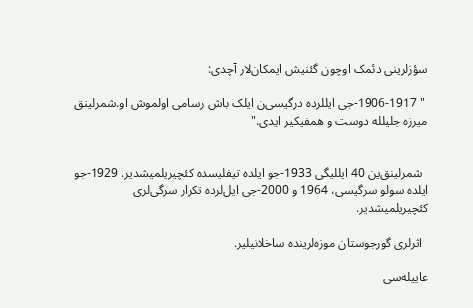سؤزلرینی دئمک اوچون گئنیش ایمکان‌لار آچدی:

 " 1906-1917-جی ایللرده درگیسی‌ن ایلک باش رسامی اولموش او.شمرلینق میرزه جلیلله دوست و همفیکیر ایدی."


  شمرلینق‌ین 40 ایللیگی 1933-جو ایلده تیفلیسده کئچیریلمیشدیر. 1929-جو ایلده سولو سرگیسی، 1964 و 2000-جی ایل‌لرده تکرار سرگی‌لری کئچیریلمیشدیر.

  اثرلری گورجوستان موزه‌لرینده ساخلانیلیر.

عاییله‌سی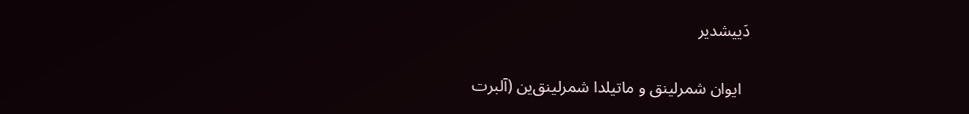دَییشدیر

  ایوان شمرلینق و ماتیلدا شمرلینق‌ین (آلبرت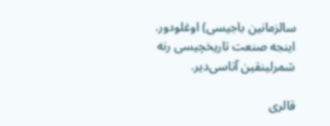سالزمانین باجیسی) اوغلودور. اینجه صنعت تاریخچیسی رنه شمرلینقین آتاسی‌دیر.

قالری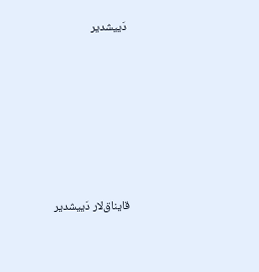دَییشدیر







قایناق‌لار دَییشدیر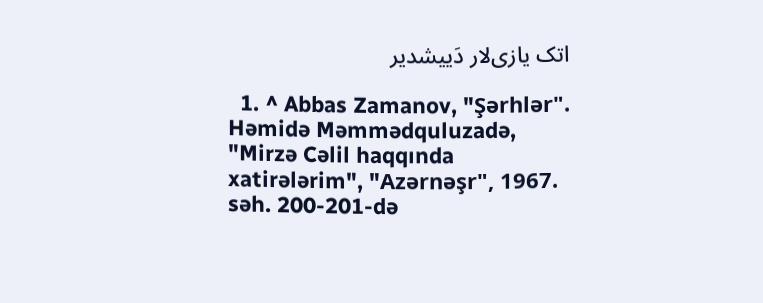اتک یازی‌لار دَییشدیر

  1. ^ Abbas Zamanov, "Şərhlər". Həmidə Məmmədquluzadə, "Mirzə Cəlil haqqında xatirələrim", "Azərnəşr", 1967. səh. 200-201-də